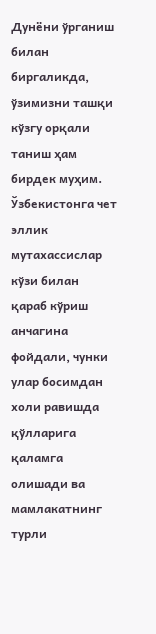Дунёни ўрганиш билан биргаликда, ўзимизни ташқи кўзгу орқали таниш ҳам бирдек муҳим. Ўзбекистонга чет эллик мутахассислар кўзи билан қараб кўриш анчагина фойдали, чунки улар босимдан холи равишда қўлларига қаламга олишади ва мамлакатнинг турли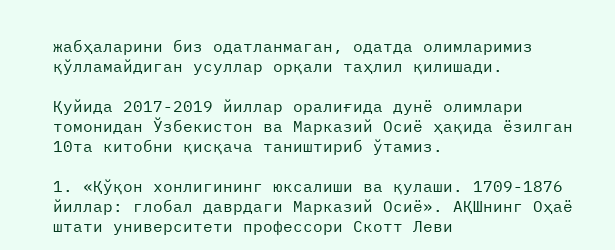жабҳаларини биз одатланмаган, одатда олимларимиз қўлламайдиган усуллар орқали таҳлил қилишади.

Қуйида 2017-2019 йиллар оралиғида дунё олимлари томонидан Ўзбекистон ва Марказий Осиё ҳақида ёзилган 10та китобни қисқача таништириб ўтамиз.

1. «Қўқон хонлигининг юксалиши ва қулаши. 1709-1876 йиллар: глобал даврдаги Марказий Осиё». АҚШнинг Оҳаё штати университети профессори Скотт Леви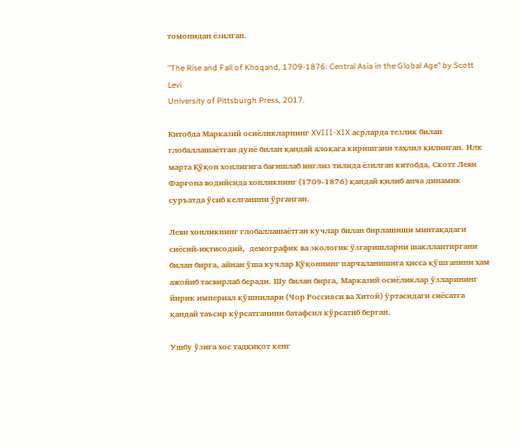томонидан ёзилган.

"The Rise and Fall of Khoqand, 1709-1876: Central Asia in the Global Age" by Scott Levi
University of Pittsburgh Press, 2017.

Китобда Марказий осиёликларнинг XVIII-XIX асрларда тезлик билан глобаллашаётган дунё билан қандай алоқага киришгани таҳлил қилинган. Илк марта Қўқон хонлигига бағишлаб инглиз тилида ёзилган китобда, Скотт Леви Фарғона водийсида хонликнинг (1709-1876) қандай қилиб анча динамик суръатда ўсиб келганини ўрганган.

Леви хонликнинг глобаллашаётган кучлар билан бирлашиши минтақадаги сиёсий-иқтисодий,  демографик ва экологик ўзгаришларни шакллантиргани билан бирга, айнан ўша кучлар Қўқоннинг парчаланишига ҳисса қўшганини ҳам ажойиб тасвирлаб беради. Шу билан бирга, Марказий осиёликлар ўзларининг йирик империал қўшнилари (Чор Россияси ва Хитой) ўртасидаги сиёсатга қандай таъсир кўрсатганини батафсил кўрсатиб берган.

Ушбу ўзига хос тадқиқот кенг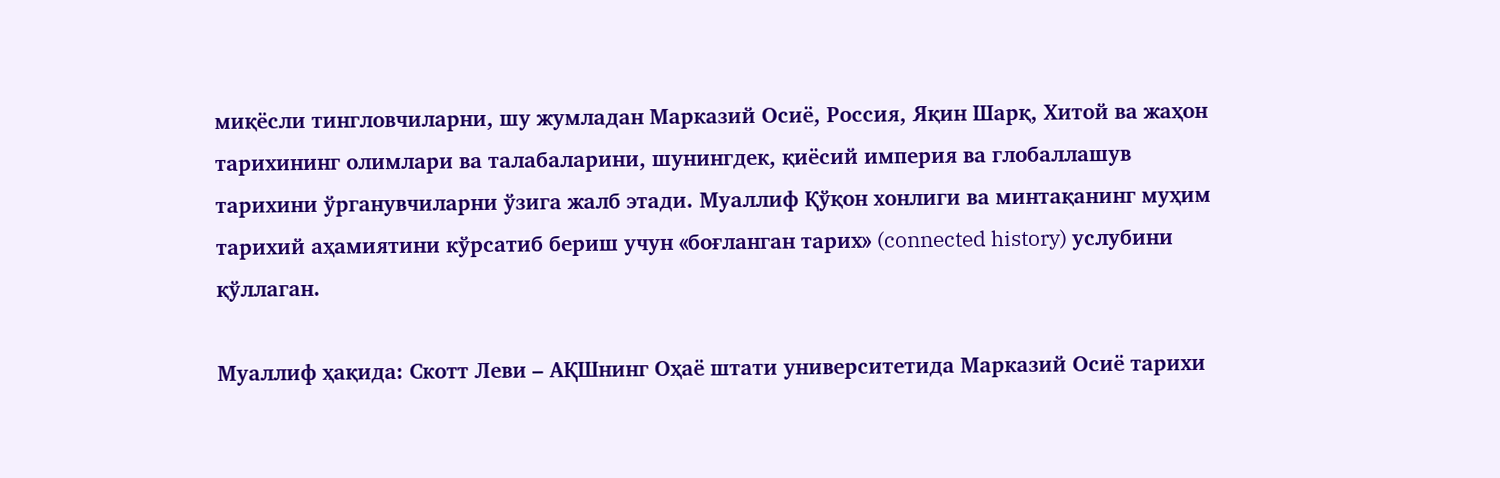миқёсли тингловчиларни, шу жумладан Марказий Осиё, Россия, Яқин Шарқ, Хитой ва жаҳон тарихининг олимлари ва талабаларини, шунингдек, қиёсий империя ва глобаллашув тарихини ўрганувчиларни ўзига жалб этади. Муаллиф Қўқон хонлиги ва минтақанинг муҳим тарихий аҳамиятини кўрсатиб бериш учун «боғланган тарих» (connected history) услубини қўллаган.

Муаллиф ҳақида: Скотт Леви – АҚШнинг Оҳаё штати университетида Марказий Осиё тарихи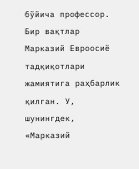бўйича профессор. Бир вақтлар Марказий Евроосиё тадқиқотлари жамиятига раҳбарлик қилган. У, шунингдек, «Марказий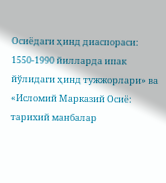Осиёдаги ҳинд диаспораси: 1550-1990 йилларда ипак йўлидаги ҳинд тужжорлари» ва «Исломий Марказий Осиё: тарихий манбалар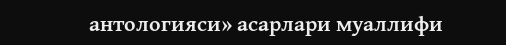антологияси» асарлари муаллифи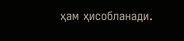ҳам ҳисобланади.